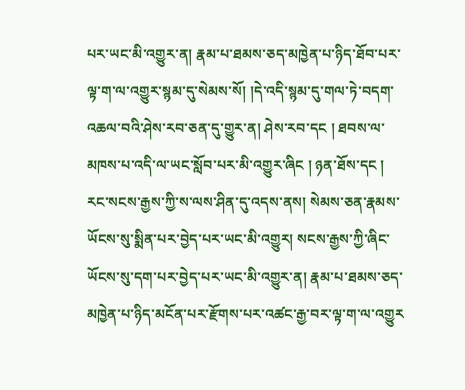པར་ཡང་མི་འགྱུར་ན། རྣམ་པ་ཐམས་ཅད་མཁྱེན་པ་ཉིད་ཐོབ་པར་ལྟ་ག་ལ་འགྱུར་སྙམ་དུ་སེམས་སོ། །དེ་འདི་སྙམ་དུ་གལ་ཏེ་བདག་འཆལ་བའི་ཤེས་རབ་ཅན་དུ་གྱུར་ན། ཤེས་རབ་དང ། ཐབས་ལ་མཁས་པ་འདི་ལ་ཡང་སློབ་པར་མི་འགྱུར་ཞིང ། ཉན་ཐོས་དང ། རང་སངས་རྒྱས་ཀྱི་ས་ལས་ཤིན་དུ་འདས་ནས། སེམས་ཅན་རྣམས་ཡོངས་སུ་སྨིན་པར་བྱེད་པར་ཡང་མི་འགྱུར། སངས་རྒྱས་ཀྱི་ཞིང་ཡོངས་སུ་དག་པར་བྱེད་པར་ཡང་མི་འགྱུར་ན། རྣམ་པ་ཐམས་ཅད་མཁྱེན་པ་ཉིད་མངོན་པར་རྫོགས་པར་འཚང་རྒྱ་བར་ལྟ་ག་ལ་འགྱུར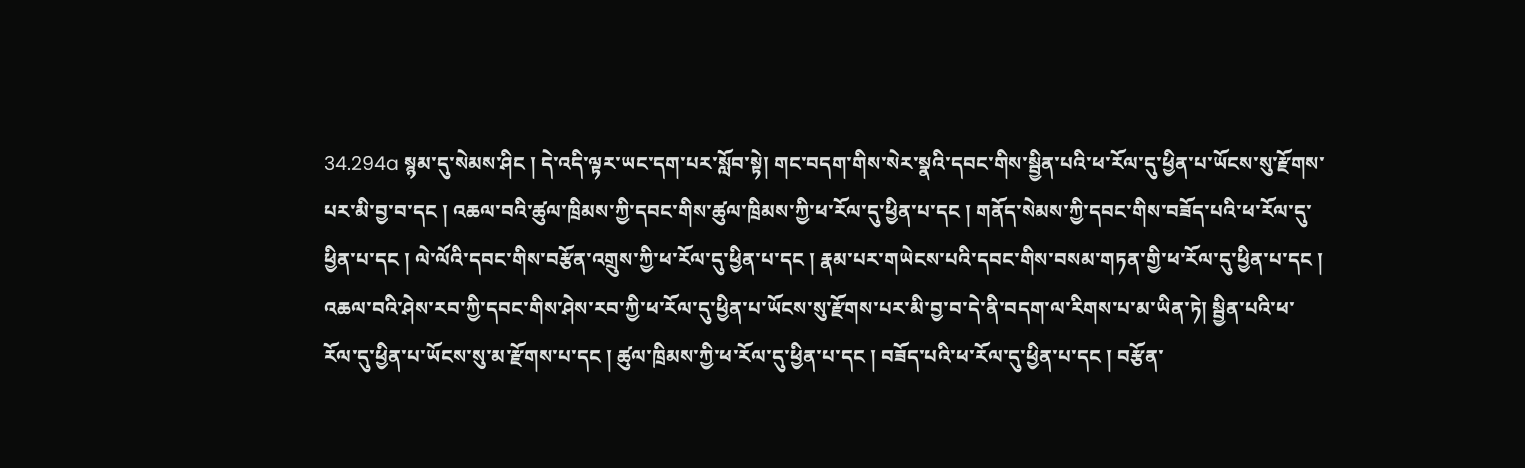34.294a སྙམ་དུ་སེམས་ཤིང ། དེ་འདི་ལྟར་ཡང་དག་པར་སློབ་སྟེ། གང་བདག་གིས་སེར་སྣའི་དབང་གིས་སྦྱིན་པའི་ཕ་རོལ་དུ་ཕྱིན་པ་ཡོངས་སུ་རྫོགས་པར་མི་བྱ་བ་དང ། འཆལ་བའི་ཚུལ་ཁྲིམས་ཀྱི་དབང་གིས་ཚུལ་ཁྲིམས་ཀྱི་ཕ་རོལ་དུ་ཕྱིན་པ་དང ། གནོད་སེམས་ཀྱི་དབང་གིས་བཟོད་པའི་ཕ་རོལ་དུ་ཕྱིན་པ་དང ། ལེ་ལོའི་དབང་གིས་བརྩོན་འགྲུས་ཀྱི་ཕ་རོལ་དུ་ཕྱིན་པ་དང ། རྣམ་པར་གཡེངས་པའི་དབང་གིས་བསམ་གཏན་གྱི་ཕ་རོལ་དུ་ཕྱིན་པ་དང ། འཆལ་བའི་ཤེས་རབ་ཀྱི་དབང་གིས་ཤེས་རབ་ཀྱི་ཕ་རོལ་དུ་ཕྱིན་པ་ཡོངས་སུ་རྫོགས་པར་མི་བྱ་བ་དེ་ནི་བདག་ལ་རིགས་པ་མ་ཡིན་ཏེ། སྦྱིན་པའི་ཕ་རོལ་དུ་ཕྱིན་པ་ཡོངས་སུ་མ་རྫོགས་པ་དང ། ཚུལ་ཁྲིམས་ཀྱི་ཕ་རོལ་དུ་ཕྱིན་པ་དང ། བཟོད་པའི་ཕ་རོལ་དུ་ཕྱིན་པ་དང ། བརྩོན་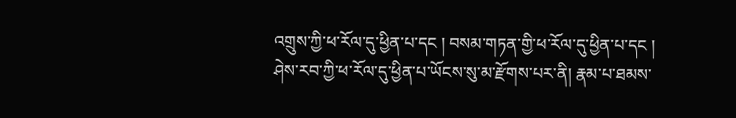འགྲུས་ཀྱི་ཕ་རོལ་དུ་ཕྱིན་པ་དང ། བསམ་གཏན་གྱི་ཕ་རོལ་དུ་ཕྱིན་པ་དང ། ཤེས་རབ་ཀྱི་ཕ་རོལ་དུ་ཕྱིན་པ་ཡོངས་སུ་མ་རྫོགས་པར་ནི། རྣམ་པ་ཐམས་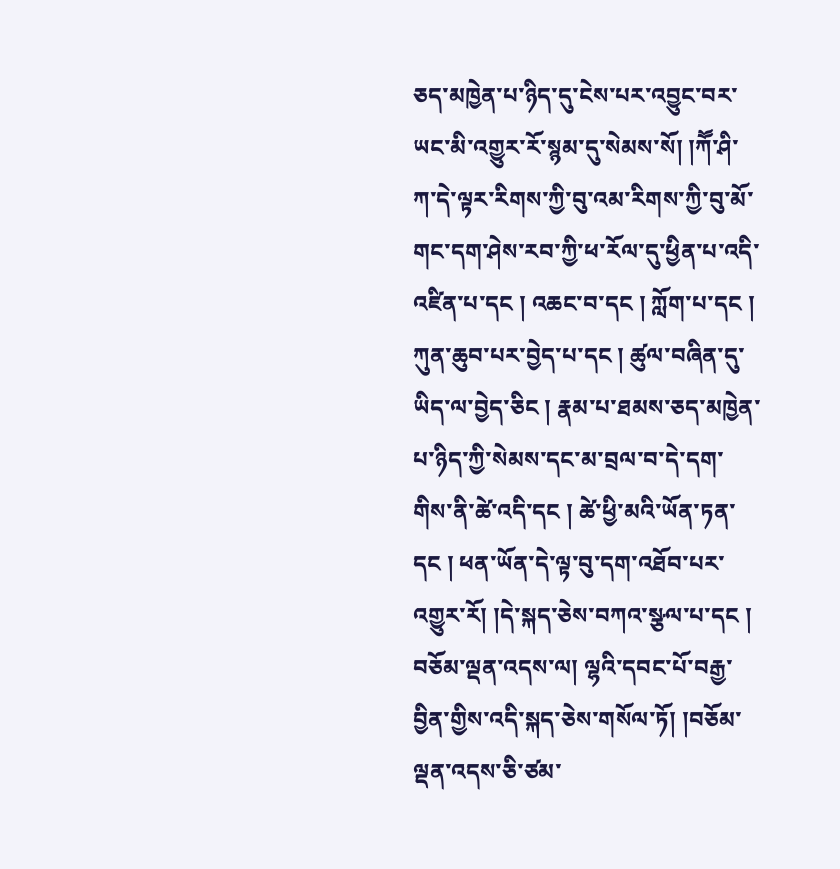ཅད་མཁྱེན་པ་ཉིད་དུ་ངེས་པར་འབྱུང་བར་ཡང་མི་འགྱུར་རོ་སྙམ་དུ་སེམས་སོ། །ཀཽ་ཤི་ཀ་དེ་ལྟར་རིགས་ཀྱི་བུ་འམ་རིགས་ཀྱི་བུ་མོ་གང་དག་ཤེས་རབ་ཀྱི་ཕ་རོལ་དུ་ཕྱིན་པ་འདི་འཛིན་པ་དང ། འཆང་བ་དང ། ཀློག་པ་དང ། ཀུན་ཆུབ་པར་བྱེད་པ་དང ། ཚུལ་བཞིན་དུ་ཡིད་ལ་བྱེད་ཅིང ། རྣམ་པ་ཐམས་ཅད་མཁྱེན་པ་ཉིད་ཀྱི་སེམས་དང་མ་བྲལ་བ་དེ་དག་གིས་ནི་ཚེ་འདི་དང ། ཚེ་ཕྱི་མའི་ཡོན་ཏན་དང ། ཕན་ཡོན་དེ་ལྟ་བུ་དག་འཐོབ་པར་འགྱུར་རོ། །དེ་སྐད་ཅེས་བཀའ་སྩལ་པ་དང ། བཅོམ་ལྡན་འདས་ལ། ལྷའི་དབང་པོ་བརྒྱ་བྱིན་གྱིས་འདི་སྐད་ཅེས་གསོལ་ཏོ། །བཅོམ་ལྡན་འདས་ཅི་ཙམ་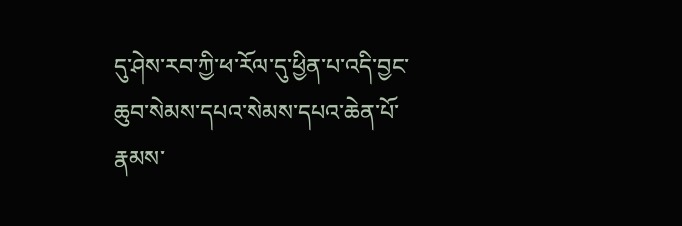དུ་ཤེས་རབ་ཀྱི་ཕ་རོལ་དུ་ཕྱིན་པ་འདི་བྱང་ཆུབ་སེམས་དཔའ་སེམས་དཔའ་ཆེན་པོ་རྣམས་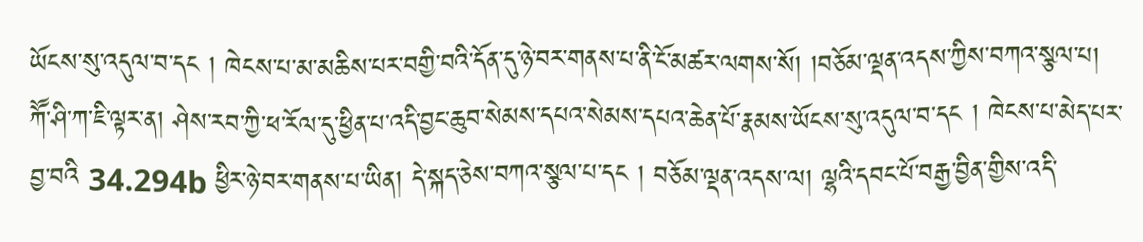ཡོངས་སུ་འདུལ་བ་དང ། ཁེངས་པ་མ་མཆིས་པར་བགྱི་བའི་དོན་དུ་ཉེ་བར་གནས་པ་ནི་ངོ་མཚར་ལགས་སོ། །བཅོམ་ལྡན་འདས་ཀྱིས་བཀའ་སྩལ་པ། ཀཽ་ཤི་ཀ་ཇི་ལྟར་ན། ཤེས་རབ་ཀྱི་ཕ་རོལ་དུ་ཕྱིན་པ་འདི་བྱང་ཆུབ་སེམས་དཔའ་སེམས་དཔའ་ཆེན་པོ་རྣམས་ཡོངས་སུ་འདུལ་བ་དང ། ཁེངས་པ་མེད་པར་བྱ་བའི 34.294b ཕྱིར་ཉེ་བར་གནས་པ་ཡིན། དེ་སྐད་ཅེས་བཀའ་སྩལ་པ་དང ། བཅོམ་ལྡན་འདས་ལ། ལྷའི་དབང་པོ་བརྒྱ་བྱིན་གྱིས་འདི་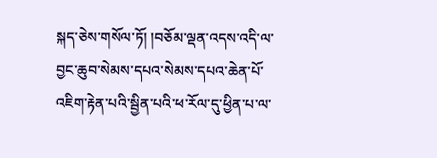སྐད་ཅེས་གསོལ་ཏོ། །བཅོམ་ལྡན་འདས་འདི་ལ་བྱང་ཆུབ་སེམས་དཔའ་སེམས་དཔའ་ཆེན་པོ་འཇིག་རྟེན་པའི་སྦྱིན་པའི་ཕ་རོལ་དུ་ཕྱིན་པ་ལ་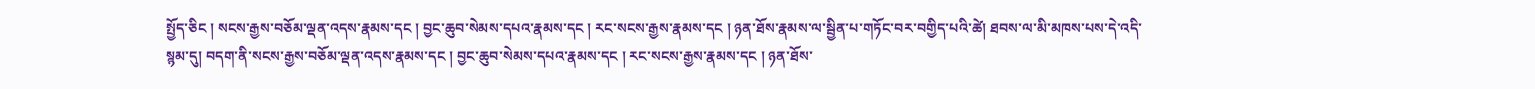སྤྱོད་ཅིང ། སངས་རྒྱས་བཅོམ་ལྡན་འདས་རྣམས་དང ། བྱང་ཆུབ་སེམས་དཔའ་རྣམས་དང ། རང་སངས་རྒྱས་རྣམས་དང ། ཉན་ཐོས་རྣམས་ལ་སྦྱིན་པ་གཏོང་བར་བགྱིད་པའི་ཚེ། ཐབས་ལ་མི་མཁས་པས་དེ་འདི་སྙམ་དུ། བདག་ནི་སངས་རྒྱས་བཅོམ་ལྡན་འདས་རྣམས་དང ། བྱང་ཆུབ་སེམས་དཔའ་རྣམས་དང ། རང་སངས་རྒྱས་རྣམས་དང ། ཉན་ཐོས་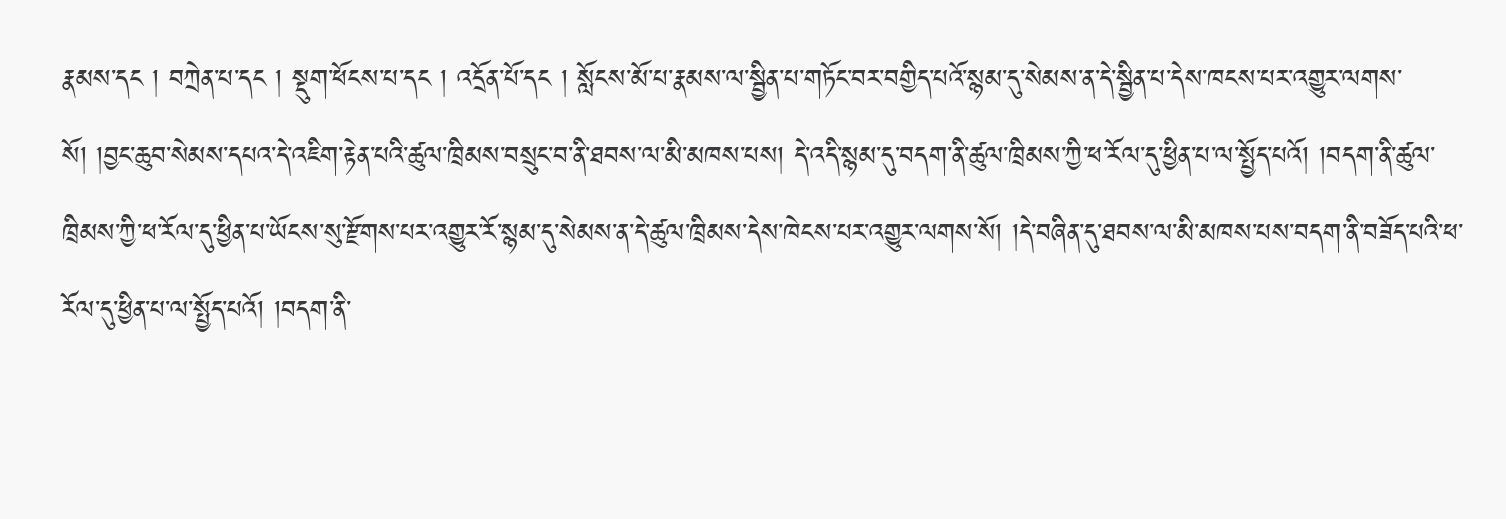རྣམས་དང ། བཀྲེན་པ་དང ། སྡུག་ཕོངས་པ་དང ། འདྲོན་པོ་དང ། སློངས་མོ་པ་རྣམས་ལ་སྦྱིན་པ་གཏོང་བར་བགྱིད་པའོ་སྙམ་དུ་སེམས་ན་དེ་སྦྱིན་པ་དེས་ཁངས་པར་འགྱུར་ལགས་སོ། །བྱང་ཆུབ་སེམས་དཔའ་དེ་འཇིག་རྟེན་པའི་ཚུལ་ཁྲིམས་བསྲུང་བ་ནི་ཐབས་ལ་མི་མཁས་པས། དེ་འདི་སྙམ་དུ་བདག་ནི་ཚུལ་ཁྲིམས་ཀྱི་ཕ་རོལ་དུ་ཕྱིན་པ་ལ་སྤྱོད་པའོ། །བདག་ནི་ཚུལ་ཁྲིམས་ཀྱི་ཕ་རོལ་དུ་ཕྱིན་པ་ཡོངས་སུ་རྫོགས་པར་འགྱུར་རོ་སྙམ་དུ་སེམས་ན་དེ་ཚུལ་ཁྲིམས་དེས་ཁེངས་པར་འགྱུར་ལགས་སོ། །དེ་བཞིན་དུ་ཐབས་ལ་མི་མཁས་པས་བདག་ནི་བཟོད་པའི་ཕ་རོལ་དུ་ཕྱིན་པ་ལ་སྤྱོད་པའོ། །བདག་ནི་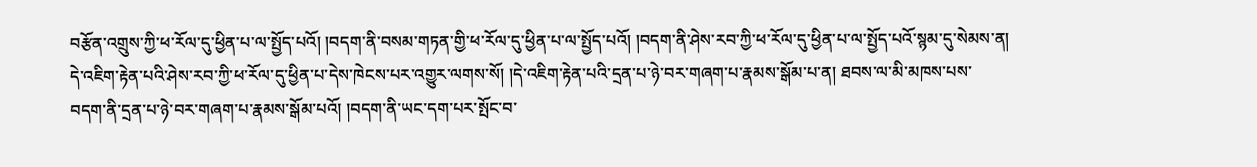བརྩོན་འགྲུས་ཀྱི་ཕ་རོལ་དུ་ཕྱིན་པ་ལ་སྤྱོད་པའོ། །བདག་ནི་བསམ་གཏན་གྱི་ཕ་རོལ་དུ་ཕྱིན་པ་ལ་སྤྱོད་པའོ། །བདག་ནི་ཤེས་རབ་ཀྱི་ཕ་རོལ་དུ་ཕྱིན་པ་ལ་སྤྱོད་པའོ་སྙམ་དུ་སེམས་ན། དེ་འཇིག་རྟེན་པའི་ཤེས་རབ་ཀྱི་ཕ་རོལ་དུ་ཕྱིན་པ་དེས་ཁེངས་པར་འགྱུར་ལགས་སོ། །དེ་འཇིག་རྟེན་པའི་དྲན་པ་ཉེ་བར་གཞག་པ་རྣམས་སྒོམ་པ་ན། ཐབས་ལ་མི་མཁས་པས་བདག་ནི་དྲན་པ་ཉེ་བར་གཞག་པ་རྣམས་སྒོམ་པའོ། །བདག་ནི་ཡང་དག་པར་སྤོང་བ་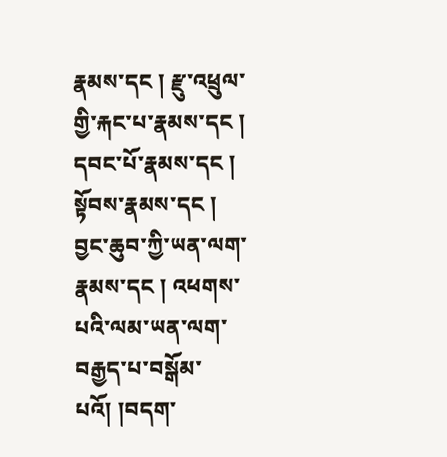རྣམས་དང ། རྫུ་འཕྲུལ་གྱི་རྐང་པ་རྣམས་དང ། དབང་པོ་རྣམས་དང ། སྟོབས་རྣམས་དང ། བྱང་ཆུབ་ཀྱི་ཡན་ལག་རྣམས་དང ། འཕགས་པའི་ལམ་ཡན་ལག་བརྒྱད་པ་བསྒོམ་པའོ། །བདག་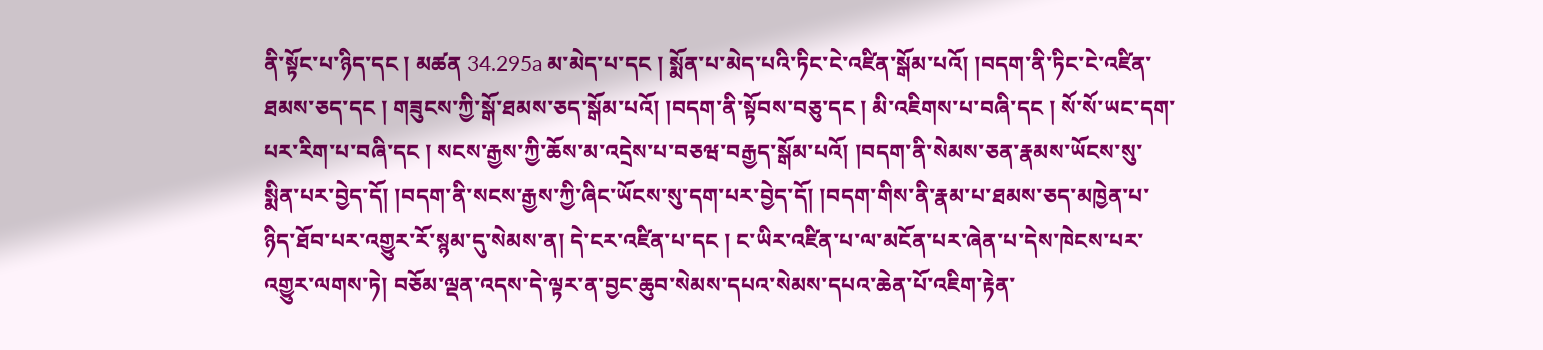ནི་སྟོང་པ་ཉིད་དང ། མཚན 34.295a མ་མེད་པ་དང ། སྨོན་པ་མེད་པའི་ཏིང་ངེ་འཛིན་སྒོམ་པའོ། །བདག་ནི་ཏིང་ངེ་འཛིན་ཐམས་ཅད་དང ། གཟུངས་ཀྱི་སྒོ་ཐམས་ཅད་སྒོམ་པའོ། །བདག་ནི་སྟོབས་བཅུ་དང ། མི་འཇིགས་པ་བཞི་དང ། སོ་སོ་ཡང་དག་པར་རིག་པ་བཞི་དང ། སངས་རྒྱས་ཀྱི་ཆོས་མ་འདྲེས་པ་བཅཝ་བརྒྱད་སྒོམ་པའོ། །བདག་ནི་སེམས་ཅན་རྣམས་ཡོངས་སུ་སྨིན་པར་བྱེད་དོ། །བདག་ནི་སངས་རྒྱས་ཀྱི་ཞིང་ཡོངས་སུ་དག་པར་བྱེད་དོ། །བདག་གིས་ནི་རྣམ་པ་ཐམས་ཅད་མཁྱེན་པ་ཉིད་ཐོབ་པར་འགྱུར་རོ་སྙམ་དུ་སེམས་ན། དེ་ངར་འཛིན་པ་དང ། ང་ཡིར་འཛིན་པ་ལ་མངོན་པར་ཞེན་པ་དེས་ཁེངས་པར་འགྱུར་ལགས་ཏེ། བཅོམ་ལྡན་འདས་དེ་ལྟར་ན་བྱང་ཆུབ་སེམས་དཔའ་སེམས་དཔའ་ཆེན་པོ་འཇིག་རྟེན་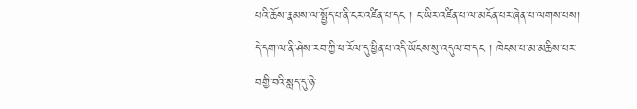པའི་ཆོས་རྣམས་ལ་སྤྱོད་པ་ནི་ངར་འཛིན་པ་དང ། ང་ཡིར་འཛིན་པ་ལ་མངོན་པར་ཞེན་པ་ལགས་པས། དེ་དག་ལ་ནི་ཤེས་རབ་ཀྱི་ཕ་རོལ་དུ་ཕྱིན་པ་འདི་ཡོངས་སུ་འདུལ་བ་དང ། ཁེངས་པ་མ་མཆིས་པར་བགྱི་བའི་སླད་དུ་ཉེ་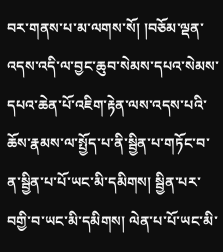བར་གནས་པ་མ་ལགས་སོ། །བཅོམ་ལྡན་འདས་འདི་ལ་བྱང་ཆུབ་སེམས་དཔའ་སེམས་དཔའ་ཆེན་པོ་འཇིག་རྟེན་ལས་འདས་པའི་ཆོས་རྣམས་ལ་སྤྱོད་པ་ནི་སྦྱིན་པ་གཏོང་བ་ན་སྦྱིན་པ་པོ་ཡང་མི་དམིགས། སྦྱིན་པར་བགྱི་བ་ཡང་མི་དམིགས། ལེན་པ་པོ་ཡང་མི་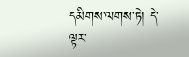དམིགས་ལགས་ཏེ། དེ་ལྟར་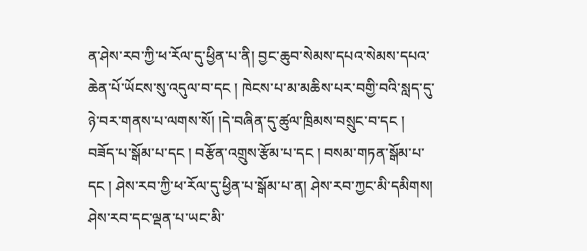ན་ཤེས་རབ་ཀྱི་ཕ་རོལ་དུ་ཕྱིན་པ་ནི། བྱང་ཆུབ་སེམས་དཔའ་སེམས་དཔའ་ཆེན་པོ་ཡོངས་སུ་འདུལ་བ་དང ། ཁེངས་པ་མ་མཆིས་པར་བགྱི་བའི་སླད་དུ་ཉེ་བར་གནས་པ་ལགས་སོ། །དེ་བཞིན་དུ་ཚུལ་ཁྲིམས་བསྲུང་བ་དང ། བཟོད་པ་སྒོམ་པ་དང ། བརྩོན་འགྲུས་རྩོམ་པ་དང ། བསམ་གཏན་སྒོམ་པ་དང ། ཤེས་རབ་ཀྱི་ཕ་རོལ་དུ་ཕྱིན་པ་སྒོམ་པ་ན། ཤེས་རབ་ཀྱང་མི་དམིགས། ཤེས་རབ་དང་ལྡན་པ་ཡང་མི་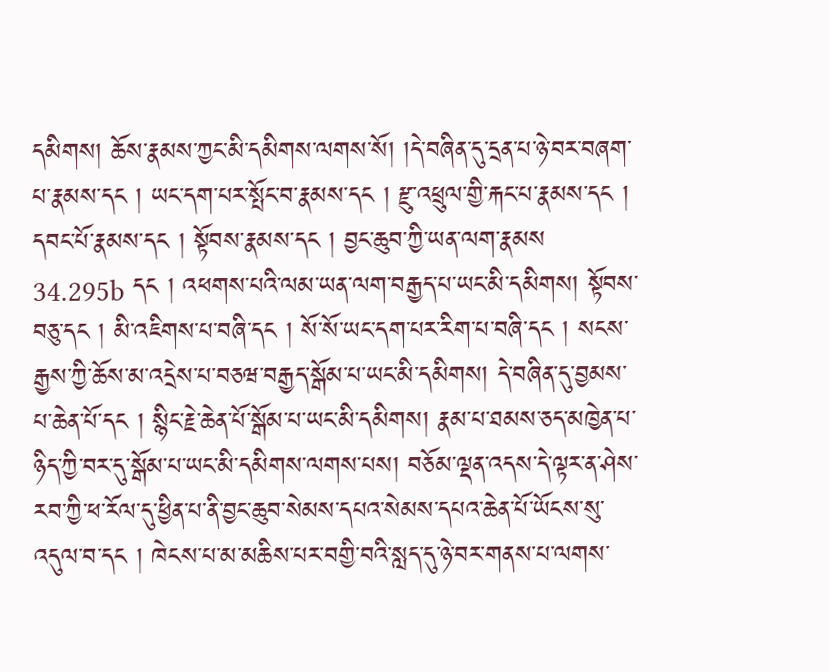དམིགས། ཆོས་རྣམས་ཀྱང་མི་དམིགས་ལགས་སོ། །དེ་བཞིན་དུ་དྲན་པ་ཉེ་བར་བཞག་པ་རྣམས་དང ། ཡང་དག་པར་སྤོང་བ་རྣམས་དང ། རྫུ་འཕྲུལ་གྱི་རྐང་པ་རྣམས་དང ། དབང་པོ་རྣམས་དང ། སྟོབས་རྣམས་དང ། བྱང་ཆུབ་ཀྱི་ཡན་ལག་རྣམས 34.295b དང ། འཕགས་པའི་ལམ་ཡན་ལག་བརྒྱད་པ་ཡང་མི་དམིགས། སྟོབས་བཅུ་དང ། མི་འཇིགས་པ་བཞི་དང ། སོ་སོ་ཡང་དག་པར་རིག་པ་བཞི་དང ། སངས་རྒྱས་ཀྱི་ཆོས་མ་འདྲེས་པ་བཅཝ་བརྒྱད་སྒོམ་པ་ཡང་མི་དམིགས། དེ་བཞིན་དུ་བྱམས་པ་ཆེན་པོ་དང ། སྙིང་རྗེ་ཆེན་པོ་སྒོམ་པ་ཡང་མི་དམིགས། རྣམ་པ་ཐམས་ཅད་མཁྱེན་པ་ཉིད་ཀྱི་བར་དུ་སྒོམ་པ་ཡང་མི་དམིགས་ལགས་པས། བཅོམ་ལྡན་འདས་དེ་ལྟར་ན་ཤེས་རབ་ཀྱི་ཕ་རོལ་དུ་ཕྱིན་པ་ནི་བྱང་ཆུབ་སེམས་དཔའ་སེམས་དཔའ་ཆེན་པོ་ཡོངས་སུ་འདུལ་བ་དང ། ཁེངས་པ་མ་མཆིས་པར་བགྱི་བའི་སླད་དུ་ཉེ་བར་གནས་པ་ལགས་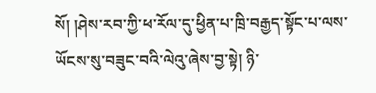སོ། །ཤེས་རབ་ཀྱི་ཕ་རོལ་དུ་ཕྱིན་པ་ཁྲི་བརྒྱད་སྟོང་པ་ལས་ཡོངས་སུ་བཟུང་བའི་ལེའུ་ཞེས་བྱ་སྟེ། ཉི་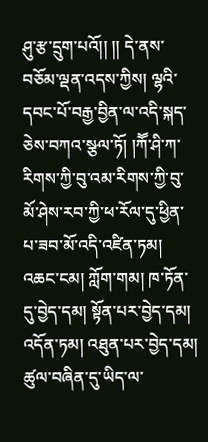ཤུ་རྩ་དྲུག་པའོ།། །། དེ་ནས་བཅོམ་ལྡན་འདས་ཀྱིས། ལྷའི་དབང་པོ་བརྒྱ་བྱིན་ལ་འདི་སྐད་ཅེས་བཀའ་སྩལ་ཏོ། །ཀཽ་ཤི་ཀ་རིགས་ཀྱི་བུ་འམ་རིགས་ཀྱི་བུ་མོ་ཤེས་རབ་ཀྱི་ཕ་རོལ་དུ་ཕྱིན་པ་ཟབ་མོ་འདི་འཛིན་ཏམ། འཆང་ངམ། ཀློག་གམ། ཁ་ཏོན་དུ་བྱེད་དམ། སྟོན་པར་བྱེད་དམ། འདོན་ཏམ། འཐུན་པར་བྱེད་དམ། ཚུལ་བཞིན་དུ་ཡིད་ལ་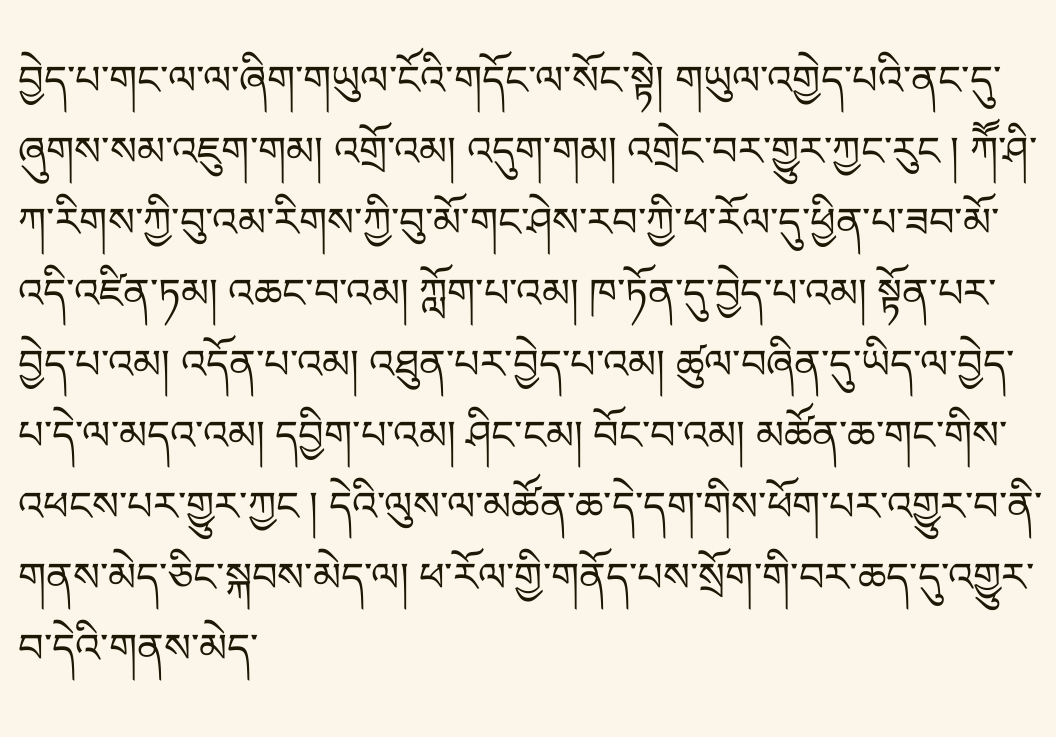བྱེད་པ་གང་ལ་ལ་ཞིག་གཡུལ་ངོའི་གདོང་ལ་སོང་སྟེ། གཡུལ་འགྱེད་པའི་ནང་དུ་ཞུགས་སམ་འཇུག་གམ། འགྲོ་འམ། འདུག་གམ། འགྲེང་བར་གྱུར་ཀྱང་རུང ། ཀཽ་ཤི་ཀ་རིགས་ཀྱི་བུ་འམ་རིགས་ཀྱི་བུ་མོ་གང་ཤེས་རབ་ཀྱི་ཕ་རོལ་དུ་ཕྱིན་པ་ཟབ་མོ་འདི་འཛིན་ཏམ། འཆང་བ་འམ། ཀློག་པ་འམ། ཁ་ཏོན་དུ་བྱེད་པ་འམ། སྟོན་པར་བྱེད་པ་འམ། འདོན་པ་འམ། འཐུན་པར་བྱེད་པ་འམ། ཚུལ་བཞིན་དུ་ཡིད་ལ་བྱེད་པ་དེ་ལ་མདའ་འམ། དབྱིག་པ་འམ། ཤིང་ངམ། བོང་བ་འམ། མཚོན་ཆ་གང་གིས་འཕངས་པར་གྱུར་ཀྱང ། དེའི་ལུས་ལ་མཚོན་ཆ་དེ་དག་གིས་ཕོག་པར་འགྱུར་བ་ནི་གནས་མེད་ཅིང་སྐབས་མེད་ལ། ཕ་རོལ་གྱི་གནོད་པས་སྲོག་གི་བར་ཆད་དུ་འགྱུར་བ་དེའི་གནས་མེད་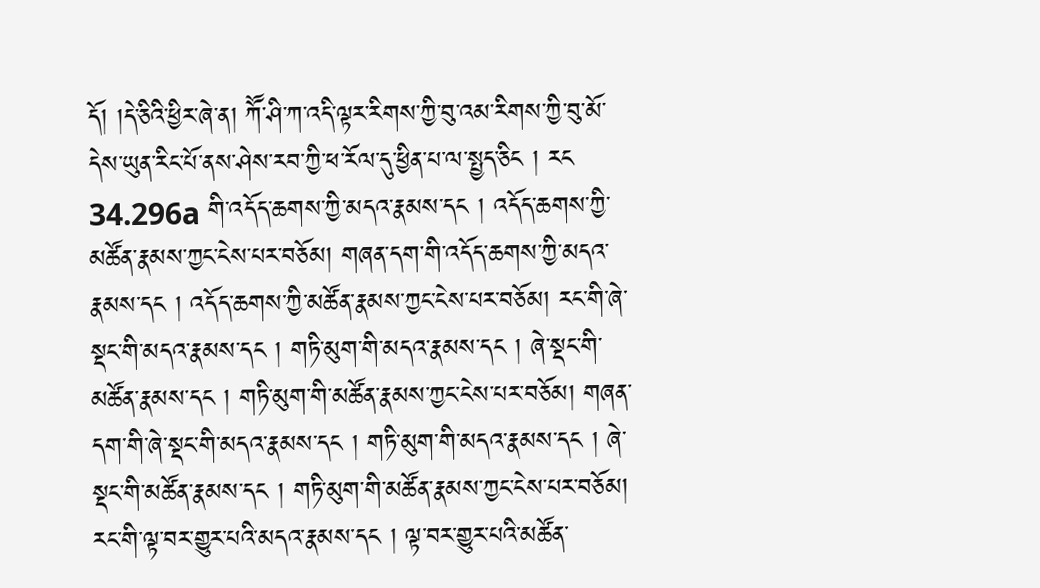དོ། །དེ་ཅིའི་ཕྱིར་ཞེ་ན། ཀཽ་ཤི་ཀ་འདི་ལྟར་རིགས་ཀྱི་བུ་འམ་རིགས་ཀྱི་བུ་མོ་དེས་ཡུན་རིང་པོ་ནས་ཤེས་རབ་ཀྱི་ཕ་རོལ་དུ་ཕྱིན་པ་ལ་སྤྱད་ཅིང ། རང 34.296a གི་འདོད་ཆགས་ཀྱི་མདའ་རྣམས་དང ། འདོད་ཆགས་ཀྱི་མཚོན་རྣམས་ཀྱང་ངེས་པར་བཅོམ། གཞན་དག་གི་འདོད་ཆགས་ཀྱི་མདའ་རྣམས་དང ། འདོད་ཆགས་ཀྱི་མཚོན་རྣམས་ཀྱང་ངེས་པར་བཅོམ། རང་གི་ཞེ་སྡང་གི་མདའ་རྣམས་དང ། གཏི་མུག་གི་མདའ་རྣམས་དང ། ཞེ་སྡང་གི་མཚོན་རྣམས་དང ། གཏི་མུག་གི་མཚོན་རྣམས་ཀྱང་ངེས་པར་བཅོམ། གཞན་དག་གི་ཞེ་སྡང་གི་མདའ་རྣམས་དང ། གཏི་མུག་གི་མདའ་རྣམས་དང ། ཞེ་སྡང་གི་མཚོན་རྣམས་དང ། གཏི་མུག་གི་མཚོན་རྣམས་ཀྱང་ངེས་པར་བཅོམ། རང་གི་ལྟ་བར་གྱུར་པའི་མདའ་རྣམས་དང ། ལྟ་བར་གྱུར་པའི་མཚོན་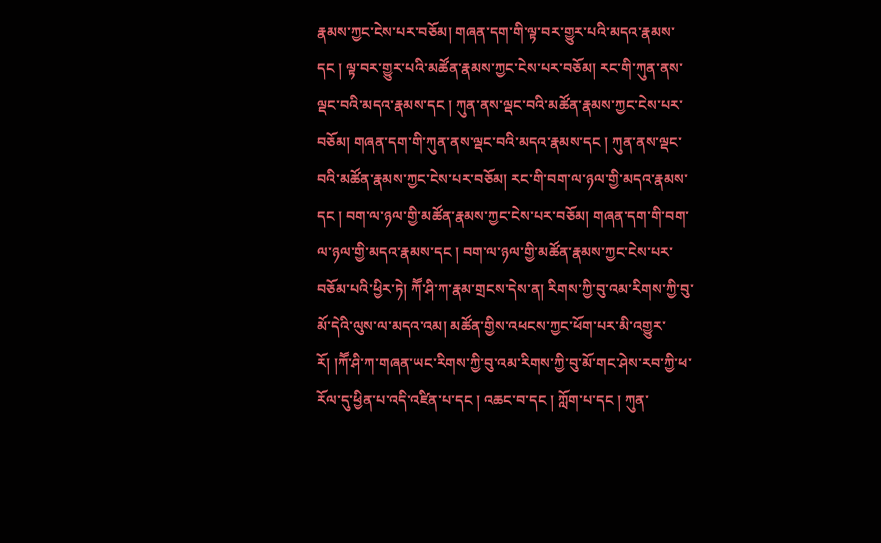རྣམས་ཀྱང་ངེས་པར་བཅོམ། གཞན་དག་གི་ལྟ་བར་གྱུར་པའི་མདའ་རྣམས་དང ། ལྟ་བར་གྱུར་པའི་མཚོན་རྣམས་ཀྱང་ངེས་པར་བཅོམ། རང་གི་ཀུན་ནས་ལྡང་བའི་མདའ་རྣམས་དང ། ཀུན་ནས་ལྡང་བའི་མཚོན་རྣམས་ཀྱང་ངེས་པར་བཅོམ། གཞན་དག་གི་ཀུན་ནས་ལྡང་བའི་མདའ་རྣམས་དང ། ཀུན་ནས་ལྡང་བའི་མཚོན་རྣམས་ཀྱང་ངེས་པར་བཅོམ། རང་གི་བག་ལ་ཉལ་གྱི་མདའ་རྣམས་དང ། བག་ལ་ཉལ་གྱི་མཚོན་རྣམས་ཀྱང་ངེས་པར་བཅོམ། གཞན་དག་གི་བག་ལ་ཉལ་གྱི་མདའ་རྣམས་དང ། བག་ལ་ཉལ་གྱི་མཚོན་རྣམས་ཀྱང་ངེས་པར་བཅོམ་པའི་ཕྱིར་ཏེ། ཀཽ་ཤི་ཀ་རྣམ་གྲངས་དེས་ན། རིགས་ཀྱི་བུ་འམ་རིགས་ཀྱི་བུ་མོ་དེའི་ལུས་ལ་མདའ་འམ། མཚོན་གྱིས་འཕངས་ཀྱང་ཕོག་པར་མི་འགྱུར་རོ། །ཀཽ་ཤི་ཀ་གཞན་ཡང་རིགས་ཀྱི་བུ་འམ་རིགས་ཀྱི་བུ་མོ་གང་ཤེས་རབ་ཀྱི་ཕ་རོལ་དུ་ཕྱིན་པ་འདི་འཛིན་པ་དང ། འཆང་བ་དང ། ཀློག་པ་དང ། ཀུན་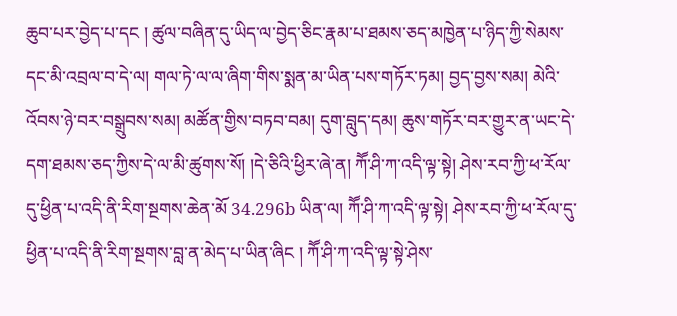ཆུབ་པར་བྱེད་པ་དང ། ཚུལ་བཞིན་དུ་ཡིད་ལ་བྱེད་ཅིང་རྣམ་པ་ཐམས་ཅད་མཁྱེན་པ་ཉིད་ཀྱི་སེམས་དང་མི་འབྲལ་བ་དེ་ལ། གལ་ཏེ་ལ་ལ་ཞིག་གིས་སྨན་མ་ཡིན་པས་གཏོར་ཏམ། བྱད་བྱས་སམ། མེའི་འོབས་ཉེ་བར་བསྒྲུབས་སམ། མཚོན་གྱིས་བཏབ་བམ། དུག་བླུད་དམ། ཆུས་གཏོར་བར་གྱུར་ན་ཡང་དེ་དག་ཐམས་ཅད་ཀྱིས་དེ་ལ་མི་ཚུགས་སོ། །དེ་ཅིའི་ཕྱིར་ཞེ་ན། ཀཽ་ཤི་ཀ་འདི་ལྟ་སྟེ། ཤེས་རབ་ཀྱི་ཕ་རོལ་དུ་ཕྱིན་པ་འདི་ནི་རིག་སྔགས་ཆེན་མོ 34.296b ཡིན་ལ། ཀཽ་ཤི་ཀ་འདི་ལྟ་སྟེ། ཤེས་རབ་ཀྱི་ཕ་རོལ་དུ་ཕྱིན་པ་འདི་ནི་རིག་སྔགས་བླ་ན་མེད་པ་ཡིན་ཞིང ། ཀཽ་ཤི་ཀ་འདི་ལྟ་སྟེ་ཤེས་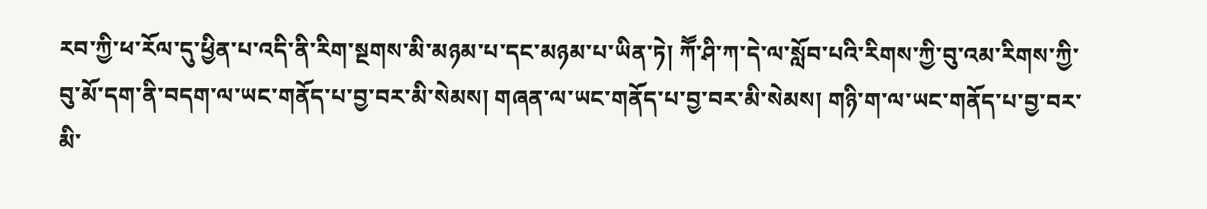རབ་ཀྱི་ཕ་རོལ་དུ་ཕྱིན་པ་འདི་ནི་རིག་སྔགས་མི་མཉམ་པ་དང་མཉམ་པ་ཡིན་ཏེ། ཀཽ་ཤི་ཀ་དེ་ལ་སློབ་པའི་རིགས་ཀྱི་བུ་འམ་རིགས་ཀྱི་བུ་མོ་དག་ནི་བདག་ལ་ཡང་གནོད་པ་བྱ་བར་མི་སེམས། གཞན་ལ་ཡང་གནོད་པ་བྱ་བར་མི་སེམས། གཉི་ག་ལ་ཡང་གནོད་པ་བྱ་བར་མི་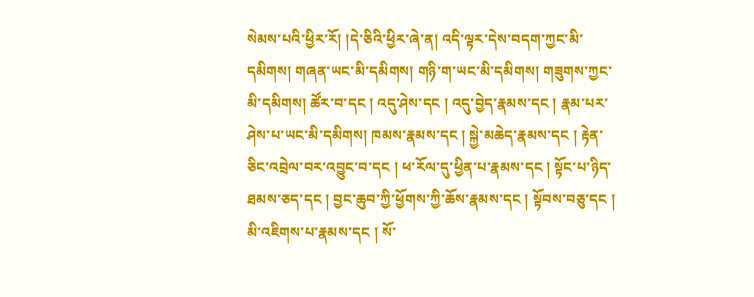སེམས་པའི་ཕྱིར་རོ། །དེ་ཅིའི་ཕྱིར་ཞེ་ན། འདི་ལྟར་དེས་བདག་ཀྱང་མི་དམིགས། གཞན་ཡང་མི་དམིགས། གཉི་ག་ཡང་མི་དམིགས། གཟུགས་ཀྱང་མི་དམིགས། ཚོར་བ་དང ། འདུ་ཤེས་དང ། འདུ་བྱེད་རྣམས་དང ། རྣམ་པར་ཤེས་པ་ཡང་མི་དམིགས། ཁམས་རྣམས་དང ། སྐྱེ་མཆེད་རྣམས་དང ། རྟེན་ཅིང་འབྲེལ་བར་འབྱུང་བ་དང ། ཕ་རོལ་དུ་ཕྱིན་པ་རྣམས་དང ། སྟོང་པ་ཉིད་ཐམས་ཅད་དང ། བྱང་ཆུབ་ཀྱི་ཕྱོགས་ཀྱི་ཆོས་རྣམས་དང ། སྟོབས་བཅུ་དང ། མི་འཇིགས་པ་རྣམས་དང ། སོ་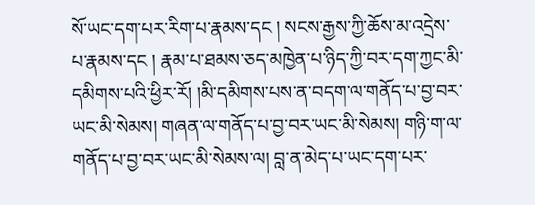སོ་ཡང་དག་པར་རིག་པ་རྣམས་དང ། སངས་རྒྱས་ཀྱི་ཆོས་མ་འདྲེས་པ་རྣམས་དང ། རྣམ་པ་ཐམས་ཅད་མཁྱེན་པ་ཉིད་ཀྱི་བར་དག་ཀྱང་མི་དམིགས་པའི་ཕྱིར་རོ། །མི་དམིགས་པས་ན་བདག་ལ་གནོད་པ་བྱ་བར་ཡང་མི་སེམས། གཞན་ལ་གནོད་པ་བྱ་བར་ཡང་མི་སེམས། གཉི་ག་ལ་གནོད་པ་བྱ་བར་ཡང་མི་སེམས་ལ། བླ་ན་མེད་པ་ཡང་དག་པར་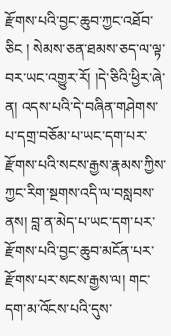རྫོགས་པའི་བྱང་ཆུབ་ཀྱང་འཐོབ་ཅིང ། སེམས་ཅན་ཐམས་ཅད་ལ་ལྟ་བར་ཡང་འགྱུར་རོ། །དེ་ཅིའི་ཕྱིར་ཞེ་ན། འདས་པའི་དེ་བཞིན་གཤེགས་པ་དགྲ་བཅོམ་པ་ཡང་དག་པར་རྫོགས་པའི་སངས་རྒྱས་རྣམས་ཀྱིས་ཀྱང་རིག་སྔགས་འདི་ལ་བསླབས་ནས། བླ་ན་མེད་པ་ཡང་དག་པར་རྫོགས་པའི་བྱང་ཆུབ་མངོན་པར་རྫོགས་པར་སངས་རྒྱས་ལ། གང་དག་མ་འོངས་པའི་དུས་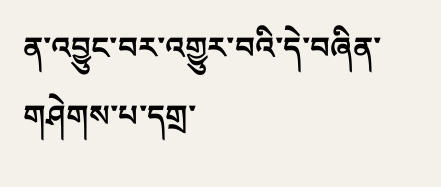ན་འབྱུང་བར་འགྱུར་བའི་དེ་བཞིན་གཤེགས་པ་དགྲ་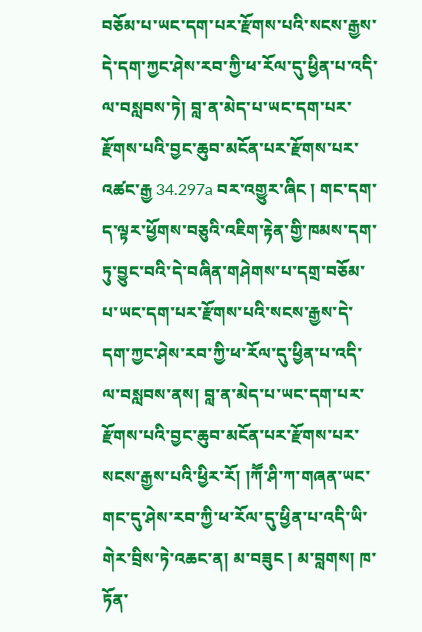བཅོམ་པ་ཡང་དག་པར་རྫོགས་པའི་སངས་རྒྱས་དེ་དག་ཀྱང་ཤེས་རབ་ཀྱི་ཕ་རོལ་དུ་ཕྱིན་པ་འདི་ལ་བསླབས་ཏེ། བླ་ན་མེད་པ་ཡང་དག་པར་རྫོགས་པའི་བྱང་ཆུབ་མངོན་པར་རྫོགས་པར་འཚང་རྒྱ 34.297a བར་འགྱུར་ཞིང ། གང་དག་ད་ལྟར་ཕྱོགས་བཅུའི་འཇིག་རྟེན་གྱི་ཁམས་དག་ཏུ་བྱུང་བའི་དེ་བཞིན་གཤེགས་པ་དགྲ་བཅོམ་པ་ཡང་དག་པར་རྫོགས་པའི་སངས་རྒྱས་དེ་དག་ཀྱང་ཤེས་རབ་ཀྱི་ཕ་རོལ་དུ་ཕྱིན་པ་འདི་ལ་བསླབས་ནས། བླ་ན་མེད་པ་ཡང་དག་པར་རྫོགས་པའི་བྱང་ཆུབ་མངོན་པར་རྫོགས་པར་སངས་རྒྱས་པའི་ཕྱིར་རོ། །ཀཽ་ཤི་ཀ་གཞན་ཡང་གང་དུ་ཤེས་རབ་ཀྱི་ཕ་རོལ་དུ་ཕྱིན་པ་འདི་ཡི་གེར་བྲིས་ཏེ་འཆང་ན། མ་བཟུང ། མ་བླགས། ཁ་ཏོན་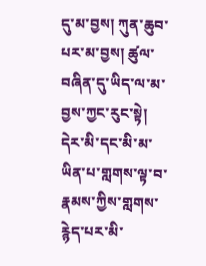དུ་མ་བྱས། ཀུན་ཆུབ་པར་མ་བྱས། ཚུལ་བཞིན་དུ་ཡིད་ལ་མ་བྱས་ཀྱང་རུང་སྟེ། དེར་མི་དང་མི་མ་ཡིན་པ་གླགས་ལྟ་བ་རྣམས་ཀྱིས་གླགས་རྙེད་པར་མི་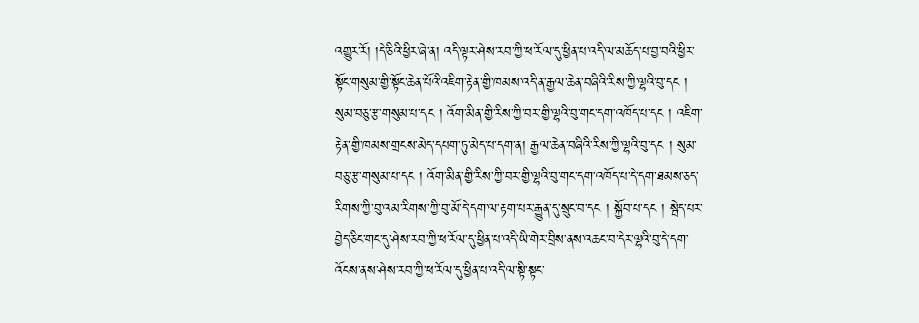འགྱུར་རོ། །དེ་ཅིའི་ཕྱིར་ཞེ་ན། འདི་ལྟར་ཤེས་རབ་ཀྱི་ཕ་རོལ་དུ་ཕྱིན་པ་འདི་ལ་མཆོད་པ་བྱ་བའི་ཕྱིར་སྟོང་གསུམ་གྱི་སྟོང་ཆེན་པོའི་འཇིག་རྟེན་གྱི་ཁམས་འདི་ན་རྒྱལ་ཆེན་བཞིའི་རིས་ཀྱི་ལྷའི་བུ་དང ། སུམ་བཅུ་རྩ་གསུམ་པ་དང ། འོག་མིན་གྱི་རིས་ཀྱི་བར་གྱི་ལྷའི་བུ་གང་དག་འཁོད་པ་དང ། འཇིག་རྟེན་གྱི་ཁམས་གྲངས་མེད་དཔག་ཏུ་མེད་པ་དག་ན། རྒྱལ་ཆེན་བཞིའི་རིས་ཀྱི་ལྷའི་བུ་དང ། སུམ་བཅུ་རྩ་གསུམ་པ་དང ། འོག་མིན་གྱི་རིས་ཀྱི་བར་གྱི་ལྷའི་བུ་གང་དག་འཁོད་པ་དེ་དག་ཐམས་ཅད་རིགས་ཀྱི་བུ་འམ་རིགས་ཀྱི་བུ་མོ་དེ་དག་ལ་རྟག་པར་རྒྱུན་དུ་སྲུང་བ་དང ། སྐྱོབ་པ་དང ། སྦེད་པར་བྱེད་ཅིང་གང་དུ་ཤེས་རབ་ཀྱི་ཕ་རོལ་དུ་ཕྱིན་པ་འདི་ཡི་གེར་བྲིས་ནས་འཆང་བ་དེར་ལྷའི་བུ་དེ་དག་འོངས་ནས་ཤེས་རབ་ཀྱི་ཕ་རོལ་དུ་ཕྱིན་པ་འདི་ལ་སྟི་སྟང་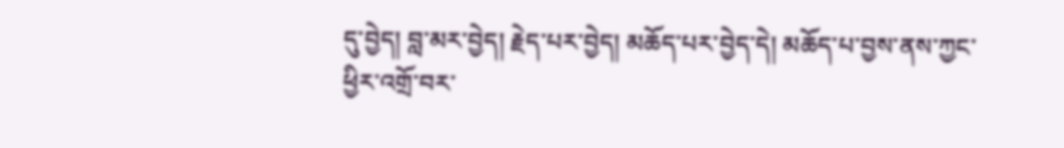དུ་བྱེད། བླ་མར་བྱེད། རྗེད་པར་བྱེད། མཆོད་པར་བྱེད་དེ། མཆོད་པ་བྱས་ནས་ཀྱང་ཕྱིར་འགྲོ་བར་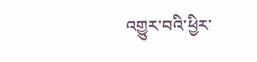འགྱུར་བའི་ཕྱིར་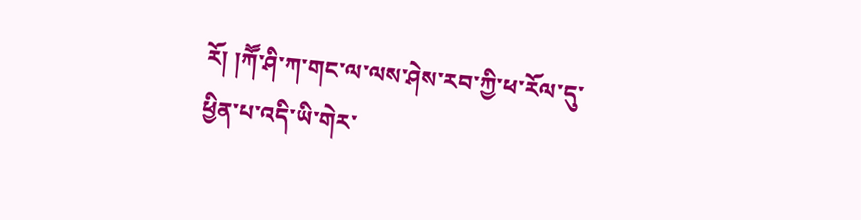རོ། །ཀཽ་ཤི་ཀ་གང་ལ་ལས་ཤེས་རབ་ཀྱི་ཕ་རོལ་དུ་ཕྱིན་པ་འདི་ཡི་གེར་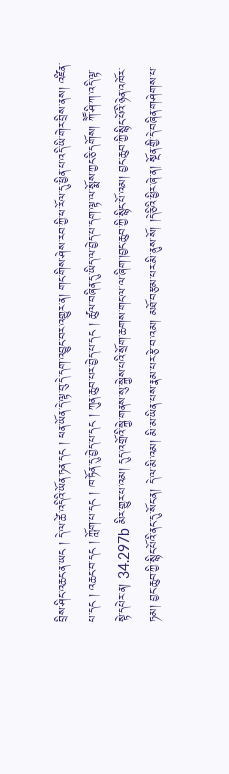བྲིས་ཤིང་འཆང་ན་ཡང ། དེ་ལ་ཚེ་འདིའི་ཡོན་ཏན་དང ། ཕན་ཡོན་དེ་ལྟ་བུ་དེ་དག་འབྱུང་བར་འགྱུར་ན། གང་གིས་ཤེས་རབ་ཀྱི་ཕ་རོལ་དུ་ཕྱིན་པ་འདི་ཡི་གེར་བྲིས་ནས། འཛིན་པ་དང ། འཆང་བ་དང ། ཀློག་པ་དང ། ཁ་ཏོན་དུ་བྱེད་པ་དང ། ཀུན་ཆུབ་པར་བྱེད་པ་དང ། ཚུལ་བཞིན་དུ་ཡིད་ལ་བྱེད་པ་དག་ལྟ་ལ་སྨོས་ཀྱང་ཅི་དགོས། ཀཽ་ཤི་ཀ་འདི་ལྟ་སྟེ་དཔེར་ན། 34.297b མིར་གྱུར་པ་འམ། དུད་འགྲོའི་སྐྱེ་གནས་སུ་སྐྱེས་པའི་སྲོག་ཆགས་གང་ལ་ལ་ཞིག་།བྱང་ཆུབ་ཀྱི་སྙིང་པོ་འམ། བྱང་ཆུབ་ཀྱི་སྙིང་པོའི་ཉེན་འཁོར་ཏམ། བྱང་ཆུབ་ཀྱི་སྙིང་པོའི་ནང་དུ་སོང་ན། དེ་ལ་མི་འམ། མི་མ་ཡིན་པས་རྣམ་པར་རྩེ་བ་འམ། མཐོ་བརྩམ་པར་མི་ནུས་སོ། །དེ་ཅིའི་ཕྱིར་ཞེ་ན། སྔོན་གྱི་དེ་བཞིན་གཤེགས་པ་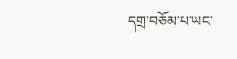དགྲ་བཅོམ་པ་ཡང་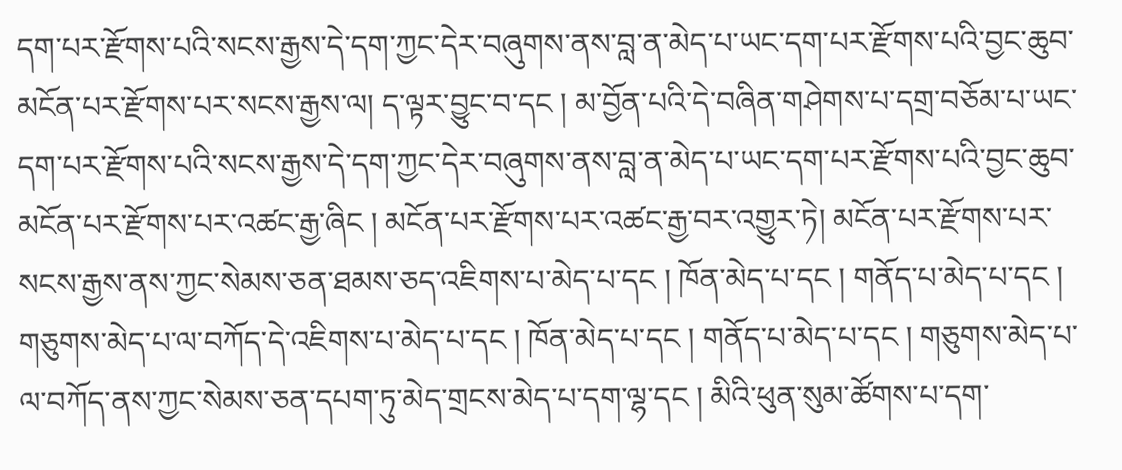དག་པར་རྫོགས་པའི་སངས་རྒྱས་དེ་དག་ཀྱང་དེར་བཞུགས་ནས་བླ་ན་མེད་པ་ཡང་དག་པར་རྫོགས་པའི་བྱང་ཆུབ་མངོན་པར་རྫོགས་པར་སངས་རྒྱས་ལ། ད་ལྟར་བྱུང་བ་དང ། མ་བྱོན་པའི་དེ་བཞིན་གཤེགས་པ་དགྲ་བཅོམ་པ་ཡང་དག་པར་རྫོགས་པའི་སངས་རྒྱས་དེ་དག་ཀྱང་དེར་བཞུགས་ནས་བླ་ན་མེད་པ་ཡང་དག་པར་རྫོགས་པའི་བྱང་ཆུབ་མངོན་པར་རྫོགས་པར་འཚང་རྒྱ་ཞིང ། མངོན་པར་རྫོགས་པར་འཚང་རྒྱ་བར་འགྱུར་ཏེ། མངོན་པར་རྫོགས་པར་སངས་རྒྱས་ནས་ཀྱང་སེམས་ཅན་ཐམས་ཅད་འཇིགས་པ་མེད་པ་དང ། ཁོན་མེད་པ་དང ། གནོད་པ་མེད་པ་དང ། གཅུགས་མེད་པ་ལ་བཀོད་དེ་འཇིགས་པ་མེད་པ་དང ། ཁོན་མེད་པ་དང ། གནོད་པ་མེད་པ་དང ། གཅུགས་མེད་པ་ལ་བཀོད་ནས་ཀྱང་སེམས་ཅན་དཔག་ཏུ་མེད་གྲངས་མེད་པ་དག་ལྷ་དང ། མིའི་ཕུན་སུམ་ཚོགས་པ་དག་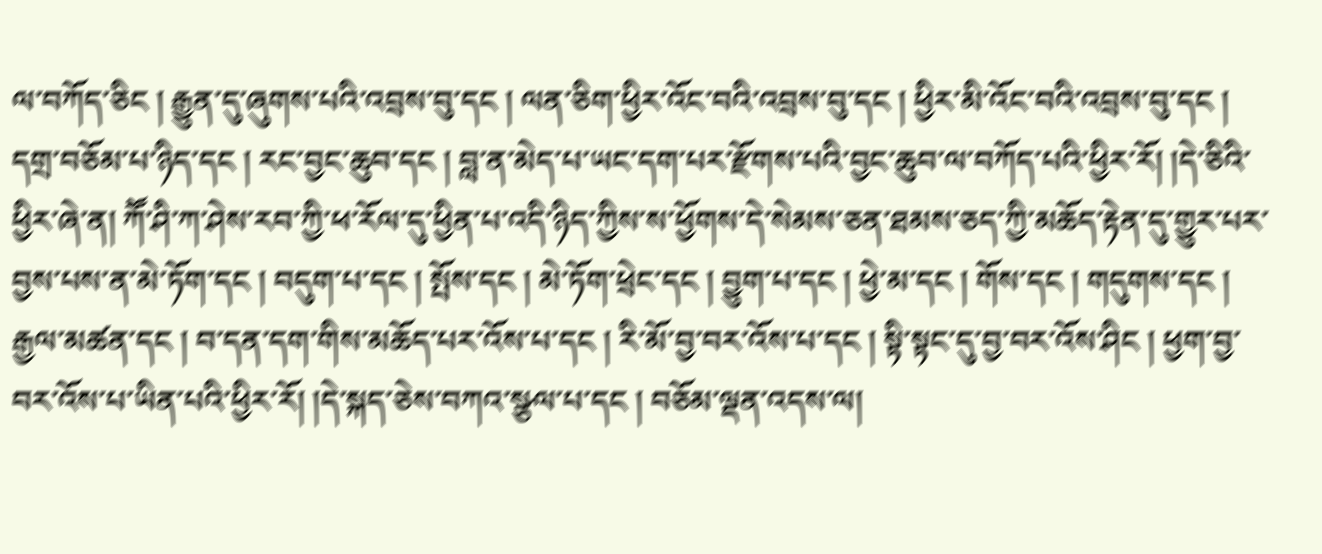ལ་བཀོད་ཅིང ། རྒྱུན་དུ་ཞུགས་པའི་འབྲས་བུ་དང ། ལན་ཅིག་ཕྱིར་འོང་བའི་འབྲས་བུ་དང ། ཕྱིར་མི་འོང་བའི་འབྲས་བུ་དང ། དགྲ་བཅོམ་པ་ཉིད་དང ། རང་བྱང་ཆུབ་དང ། བླ་ན་མེད་པ་ཡང་དག་པར་རྫོགས་པའི་བྱང་ཆུབ་ལ་བཀོད་པའི་ཕྱིར་རོ། །དེ་ཅིའི་ཕྱིར་ཞེ་ན། ཀཽ་ཤི་ཀ་ཤེས་རབ་ཀྱི་ཕ་རོལ་དུ་ཕྱིན་པ་འདི་ཉིད་ཀྱིས་ས་ཕྱོགས་དེ་སེམས་ཅན་ཐམས་ཅད་ཀྱི་མཆོད་རྟེན་དུ་གྱུར་པར་བྱས་པས་ན་མེ་ཏོག་དང ། བདུག་པ་དང ། སྤོས་དང ། མེ་ཏོག་ཕྲེང་དང ། བྱུག་པ་དང ། ཕྱེ་མ་དང ། གོས་དང ། གདུགས་དང ། རྒྱལ་མཚན་དང ། བ་དན་དག་གིས་མཆོད་པར་འོས་པ་དང ། རི་མོ་བྱ་བར་འོས་པ་དང ། སྟི་སྟང་དུ་བྱ་བར་འོས་ཤིང ། ཕྱག་བྱ་བར་འོས་པ་ཡིན་པའི་ཕྱིར་རོ། །དེ་སྐད་ཅེས་བཀའ་སྩལ་པ་དང ། བཅོམ་ལྡན་འདས་ལ།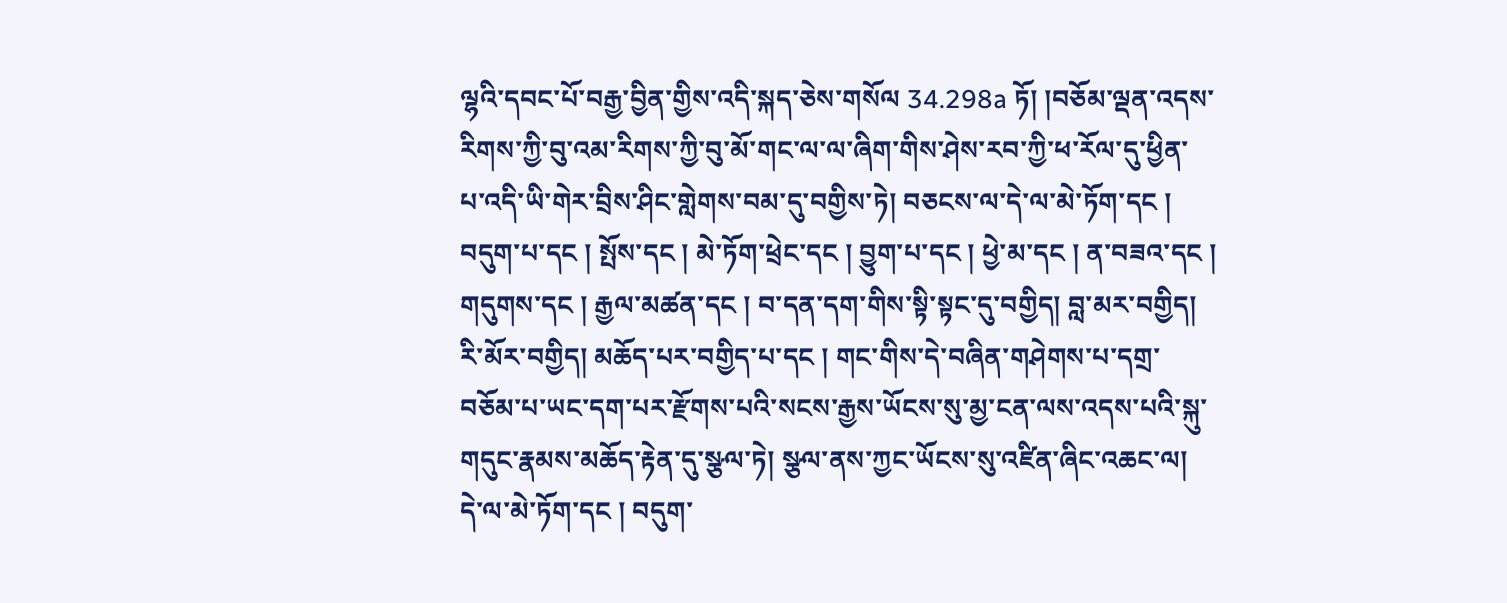ལྷའི་དབང་པོ་བརྒྱ་བྱིན་གྱིས་འདི་སྐད་ཅེས་གསོལ 34.298a ཏོ། །བཅོམ་ལྡན་འདས་རིགས་ཀྱི་བུ་འམ་རིགས་ཀྱི་བུ་མོ་གང་ལ་ལ་ཞིག་གིས་ཤེས་རབ་ཀྱི་ཕ་རོལ་དུ་ཕྱིན་པ་འདི་ཡི་གེར་བྲིས་ཤིང་གླེགས་བམ་དུ་བགྱིས་ཏེ། བཅངས་ལ་དེ་ལ་མེ་ཏོག་དང ། བདུག་པ་དང ། སྤོས་དང ། མེ་ཏོག་ཕྲེང་དང ། བྱུག་པ་དང ། ཕྱེ་མ་དང ། ན་བཟའ་དང ། གདུགས་དང ། རྒྱལ་མཚན་དང ། བ་དན་དག་གིས་སྟི་སྟང་དུ་བགྱིད། བླ་མར་བགྱིད། རི་མོར་བགྱིད། མཆོད་པར་བགྱིད་པ་དང ། གང་གིས་དེ་བཞིན་གཤེགས་པ་དགྲ་བཅོམ་པ་ཡང་དག་པར་རྫོགས་པའི་སངས་རྒྱས་ཡོངས་སུ་མྱ་ངན་ལས་འདས་པའི་སྐུ་གདུང་རྣམས་མཆོད་རྟེན་དུ་སྩལ་ཏེ། སྩལ་ནས་ཀྱང་ཡོངས་སུ་འཛིན་ཞིང་འཆང་ལ། དེ་ལ་མེ་ཏོག་དང ། བདུག་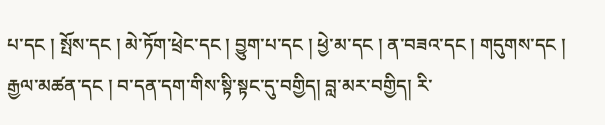པ་དང ། སྤོས་དང ། མེ་ཏོག་ཕྲེང་དང ། བྱུག་པ་དང ། ཕྱེ་མ་དང ། ན་བཟའ་དང ། གདུགས་དང ། རྒྱལ་མཚན་དང ། བ་དན་དག་གིས་སྟི་སྟང་དུ་བགྱིད། བླ་མར་བགྱིད། རི་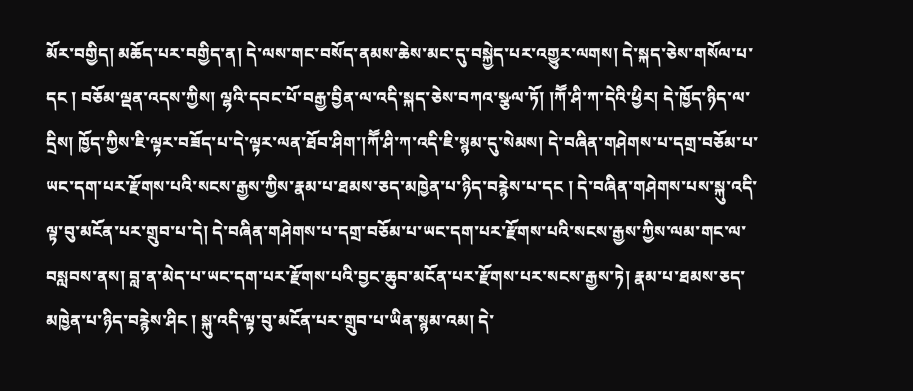མོར་བགྱིད། མཆོད་པར་བགྱིད་ན། དེ་ལས་གང་བསོད་ནམས་ཆེས་མང་དུ་བསྐྱེད་པར་འགྱུར་ལགས། དེ་སྐད་ཅེས་གསོལ་པ་དང ། བཅོམ་ལྡན་འདས་ཀྱིས། ལྷའི་དབང་པོ་བརྒྱ་བྱིན་ལ་འདི་སྐད་ཅེས་བཀའ་སྩལ་ཏོ། །ཀཽ་ཤི་ཀ་དེའི་ཕྱིར། དེ་ཁྱོད་ཉིད་ལ་དྲིས། ཁྱོད་ཀྱིས་ཇི་ལྟར་བཟོད་པ་དེ་ལྟར་ལན་ཐོབ་ཤིག་།ཀཽ་ཤི་ཀ་འདི་ཇི་སྙམ་དུ་སེམས། དེ་བཞིན་གཤེགས་པ་དགྲ་བཅོམ་པ་ཡང་དག་པར་རྫོགས་པའི་སངས་རྒྱས་ཀྱིས་རྣམ་པ་ཐམས་ཅད་མཁྱེན་པ་ཉིད་བརྙེས་པ་དང ། དེ་བཞིན་གཤེགས་པས་སྐུ་འདི་ལྟ་བུ་མངོན་པར་གྲུབ་པ་དེ། དེ་བཞིན་གཤེགས་པ་དགྲ་བཅོམ་པ་ཡང་དག་པར་རྫོགས་པའི་སངས་རྒྱས་ཀྱིས་ལམ་གང་ལ་བསླབས་ནས། བླ་ན་མེད་པ་ཡང་དག་པར་རྫོགས་པའི་བྱང་ཆུབ་མངོན་པར་རྫོགས་པར་སངས་རྒྱས་ཏེ། རྣམ་པ་ཐམས་ཅད་མཁྱེན་པ་ཉིད་བརྙེས་ཤིང ། སྐུ་འདི་ལྟ་བུ་མངོན་པར་གྲུབ་པ་ཡིན་སྙམ་འམ། དེ་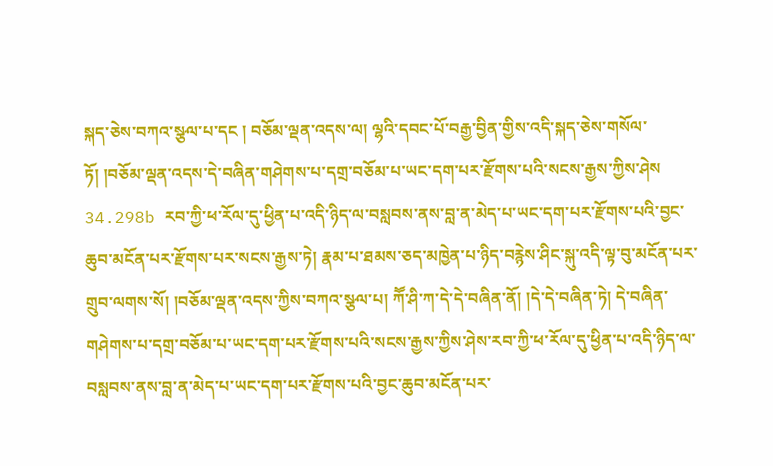སྐད་ཅེས་བཀའ་སྩལ་པ་དང ། བཅོམ་ལྡན་འདས་ལ། ལྷའི་དབང་པོ་བརྒྱ་བྱིན་གྱིས་འདི་སྐད་ཅེས་གསོལ་ཏོ། །བཅོམ་ལྡན་འདས་དེ་བཞིན་གཤེགས་པ་དགྲ་བཅོམ་པ་ཡང་དག་པར་རྫོགས་པའི་སངས་རྒྱས་ཀྱིས་ཤེས 34.298b རབ་ཀྱི་ཕ་རོལ་དུ་ཕྱིན་པ་འདི་ཉིད་ལ་བསླབས་ནས་བླ་ན་མེད་པ་ཡང་དག་པར་རྫོགས་པའི་བྱང་ཆུབ་མངོན་པར་རྫོགས་པར་སངས་རྒྱས་ཏེ། རྣམ་པ་ཐམས་ཅད་མཁྱེན་པ་ཉིད་བརྙེས་ཤིང་སྐུ་འདི་ལྟ་བུ་མངོན་པར་གྲུབ་ལགས་སོ། །བཅོམ་ལྡན་འདས་ཀྱིས་བཀའ་སྩལ་པ། ཀཽ་ཤི་ཀ་དེ་དེ་བཞིན་ནོ། །དེ་དེ་བཞིན་ཏེ། དེ་བཞིན་གཤེགས་པ་དགྲ་བཅོམ་པ་ཡང་དག་པར་རྫོགས་པའི་སངས་རྒྱས་ཀྱིས་ཤེས་རབ་ཀྱི་ཕ་རོལ་དུ་ཕྱིན་པ་འདི་ཉིད་ལ་བསླབས་ནས་བླ་ན་མེད་པ་ཡང་དག་པར་རྫོགས་པའི་བྱང་ཆུབ་མངོན་པར་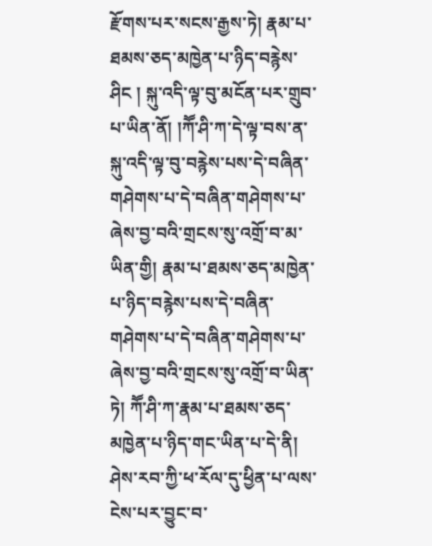རྫོགས་པར་སངས་རྒྱས་ཏེ། རྣམ་པ་ཐམས་ཅད་མཁྱེན་པ་ཉིད་བརྙེས་ཤིང ། སྐུ་འདི་ལྟ་བུ་མངོན་པར་གྲུབ་པ་ཡིན་ནོ། །ཀཽ་ཤི་ཀ་དེ་ལྟ་བས་ན་སྐུ་འདི་ལྟ་བུ་བརྙེས་པས་དེ་བཞིན་གཤེགས་པ་དེ་བཞིན་གཤེགས་པ་ཞེས་བྱ་བའི་གྲངས་སུ་འགྲོ་བ་མ་ཡིན་གྱི། རྣམ་པ་ཐམས་ཅད་མཁྱེན་པ་ཉིད་བརྙེས་པས་དེ་བཞིན་གཤེགས་པ་དེ་བཞིན་གཤེགས་པ་ཞེས་བྱ་བའི་གྲངས་སུ་འགྲོ་བ་ཡིན་ཏེ། ཀཽ་ཤི་ཀ་རྣམ་པ་ཐམས་ཅད་མཁྱེན་པ་ཉིད་གང་ཡིན་པ་དེ་ནི། ཤེས་རབ་ཀྱི་ཕ་རོལ་དུ་ཕྱིན་པ་ལས་ངེས་པར་བྱུང་བ་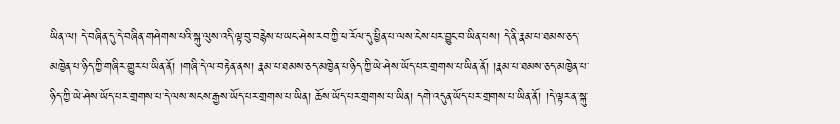ཡིན་ལ། དེ་བཞིན་དུ་དེ་བཞིན་གཤེགས་པའི་སྐུ་ལུས་འདི་ལྟ་བུ་བརྙེས་པ་ཡང་ཤེས་རབ་ཀྱི་ཕ་རོལ་དུ་ཕྱིན་པ་ལས་ངེས་པར་བྱུང་བ་ཡིན་པས། དེ་ནི་རྣམ་པ་ཐམས་ཅད་མཁྱེན་པ་ཉིད་ཀྱི་གཞིར་གྱུར་པ་ཡིན་ནོ། །གཞི་དེ་ལ་བརྟེན་ནས། རྣམ་པ་ཐམས་ཅད་མཁྱེན་པ་ཉིད་ཀྱི་ཡེ་ཤེས་ཡོད་པར་གྲགས་པ་ཡིན་ནོ། །རྣམ་པ་ཐམས་ཅད་མཁྱེན་པ་ཉིད་ཀྱི་ཡེ་ཤེས་ཡོད་པར་གྲགས་པ་དེ་ལས་སངས་རྒྱས་ཡོད་པར་གྲགས་པ་ཡིན། ཆོས་ཡོད་པར་གྲགས་པ་ཡིན། དགེ་འདུན་ཡོད་པར་གྲགས་པ་ཡིན་ནོ། །དེ་ལྟར་ན་སྐུ་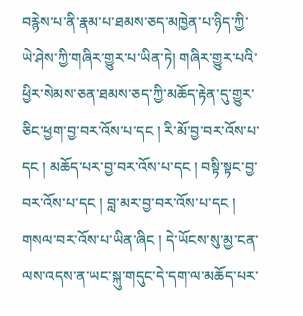བརྙེས་པ་ནི་རྣམ་པ་ཐམས་ཅད་མཁྱེན་པ་ཉིད་ཀྱི་ཡེ་ཤེས་ཀྱི་གཞིར་གྱུར་པ་ཡིན་ཏེ། གཞིར་གྱུར་པའི་ཕྱིར་སེམས་ཅན་ཐམས་ཅད་ཀྱི་མཆོད་རྟེན་དུ་གྱུར་ཅིང་ཕྱག་བྱ་བར་འོས་པ་དང ། རི་མོ་བྱ་བར་འོས་པ་དང ། མཆོད་པར་བྱ་བར་འོས་པ་དང ། བསྟི་སྟང་བྱ་བར་འོས་པ་དང ། བླ་མར་བྱ་བར་འོས་པ་དང ། གསལ་བར་འོས་པ་ཡིན་ཞིང ། དེ་ཡོངས་སུ་མྱ་ངན་ལས་འདས་ན་ཡང་སྐུ་གདུང་དེ་དག་ལ་མཆོད་པར་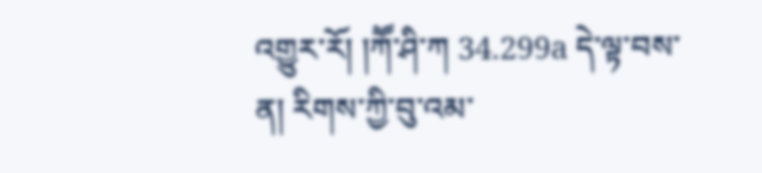འགྱུར་རོ། །ཀཽ་ཤི་ཀ 34.299a དེ་ལྟ་བས་ན། རིགས་ཀྱི་བུ་འམ་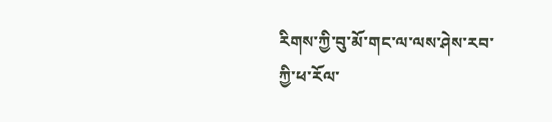རིགས་ཀྱི་བུ་མོ་གང་ལ་ལས་ཤེས་རབ་ཀྱི་ཕ་རོལ་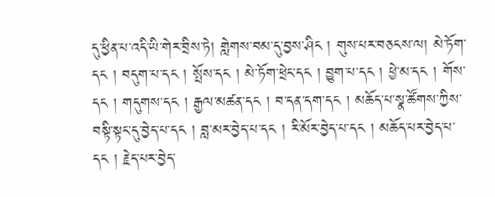དུ་ཕྱིན་པ་འདི་ཡི་གེར་བྲིས་ཏེ། གླེགས་བམ་དུ་བྱས་ཤིང ། གུས་པར་བཅངས་ལ། མེ་ཏོག་དང ། བདུག་པ་དང ། སྤོས་དང ། མེ་ཏོག་ཕྲེང་དང ། བྱུག་པ་དང ། ཕྱེ་མ་དང ། གོས་དང ། གདུགས་དང ། རྒྱལ་མཚན་དང ། བ་དན་དག་དང ། མཆོད་པ་སྣ་ཚོགས་ཀྱིས་བསྟི་སྟང་དུ་བྱེད་པ་དང ། བླ་མར་བྱེད་པ་དང ། རི་མོར་བྱེད་པ་དང ། མཆོད་པར་བྱེད་པ་དང ། རྗེད་པར་བྱེད་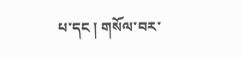པ་དང ། གསོལ་བར་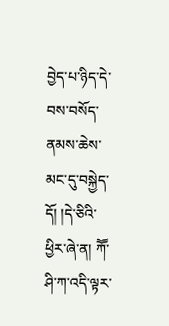བྱེད་པ་ཉིད་དེ་བས་བསོད་ནམས་ཆེས་མང་དུ་བསྐྱེད་དོ། །དེ་ཅིའི་ཕྱིར་ཞེ་ན། ཀཽ་ཤི་ཀ་འདི་ལྟར་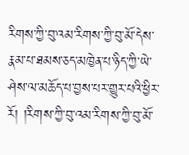རིགས་ཀྱི་བུ་འམ་རིགས་ཀྱི་བུ་མོ་དེས་རྣམ་པ་ཐམས་ཅད་མཁྱེན་པ་ཉིད་ཀྱི་ཡེ་ཤེས་ལ་མཆོད་པ་བྱས་པར་གྱུར་པའི་ཕྱིར་རོ། །རིགས་ཀྱི་བུ་འམ་རིགས་ཀྱི་བུ་མོ་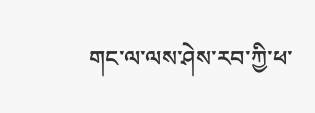གང་ལ་ལས་ཤེས་རབ་ཀྱི་ཕ་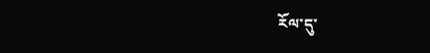རོལ་དུ་